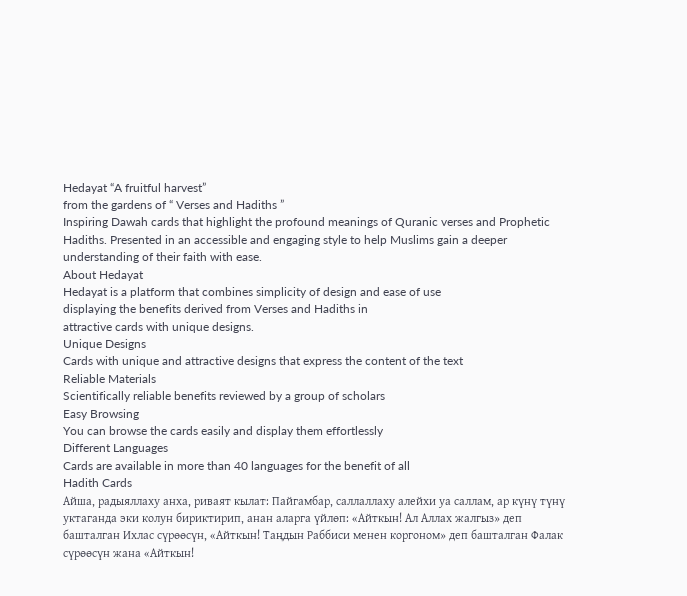Hedayat “A fruitful harvest”
from the gardens of “ Verses and Hadiths ”
Inspiring Dawah cards that highlight the profound meanings of Quranic verses and Prophetic Hadiths. Presented in an accessible and engaging style to help Muslims gain a deeper understanding of their faith with ease.
About Hedayat
Hedayat is a platform that combines simplicity of design and ease of use
displaying the benefits derived from Verses and Hadiths in
attractive cards with unique designs.
Unique Designs
Cards with unique and attractive designs that express the content of the text
Reliable Materials
Scientifically reliable benefits reviewed by a group of scholars
Easy Browsing
You can browse the cards easily and display them effortlessly
Different Languages
Cards are available in more than 40 languages for the benefit of all
Hadith Cards
Айша, радыяллаху анха, риваят кылат: Пайгамбар, саллаллаху алейхи уа саллам, ар күнү түнү уктаганда эки колун бириктирип, анан аларга үйлөп: «Айткын! Ал Аллах жалгыз» деп башталган Ихлас сүрөөсүн, «Айткын! Таңдын Раббиси менен коргоном» деп башталган Фалак сүрөөсүн жана «Айткын!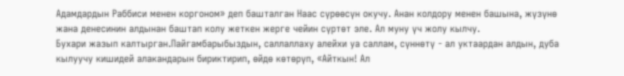Адамдардын Раббиси менен коргоном» деп башталган Наас сүрөөсүн окучу. Анан колдору менен башына, жүзүнө жана денесинин алдынан баштап колу жеткен жерге чейин сүртөт эле. Ал муну үч жолу кылчу.
Бухари жазып калтырган.Пайгамбарыбыздын, саллаллаху алейхи уа саллам, сүннөтү - ал уктаардан алдын, дуба кылуучу кишидей алакандарын бириктирип, өйдө көтөрүп, «Айткын! Ал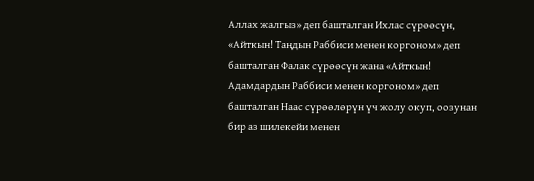Аллах жалгыз» деп башталган Ихлас сүрөөсүн, «Айткын! Таңдын Раббиси менен коргоном» деп башталган Фалак сүрөөсүн жана «Айткын! Адамдардын Раббиси менен коргоном» деп башталган Наас сүрөөлөрүн үч жолу окуп, оозунан бир аз шилекейи менен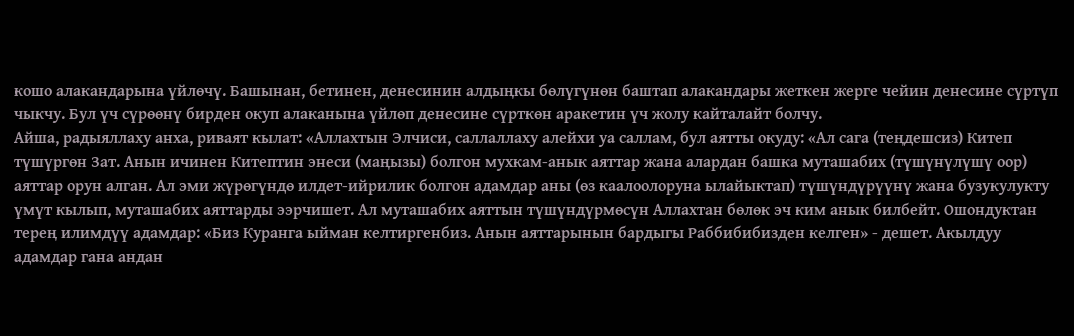кошо алакандарына үйлөчү. Башынан, бетинен, денесинин алдыңкы бөлүгүнөн баштап алакандары жеткен жерге чейин денесине сүртүп чыкчу. Бул үч сүрөөнү бирден окуп алаканына үйлөп денесине сүрткөн аракетин үч жолу кайталайт болчу.
Айша, радыяллаху анха, риваят кылат: «Аллахтын Элчиси, саллаллаху алейхи уа саллам, бул аятты окуду: «Ал сага (теңдешсиз) Китеп түшүргөн Зат. Анын ичинен Китептин энеси (маңызы) болгон мухкам-анык аяттар жана алардан башка муташабих (түшүнүлүшү оор) аяттар орун алган. Ал эми жүрөгүндө илдет-ийрилик болгон адамдар аны (өз каалоолоруна ылайыктап) түшүндүрүүнү жана бузукулукту үмүт кылып, муташабих аяттарды ээрчишет. Ал муташабих аяттын түшүндүрмөсүн Аллахтан бөлөк эч ким анык билбейт. Ошондуктан терең илимдүү адамдар: «Биз Куранга ыйман келтиргенбиз. Анын аяттарынын бардыгы Раббибибизден келген» - дешет. Акылдуу адамдар гана андан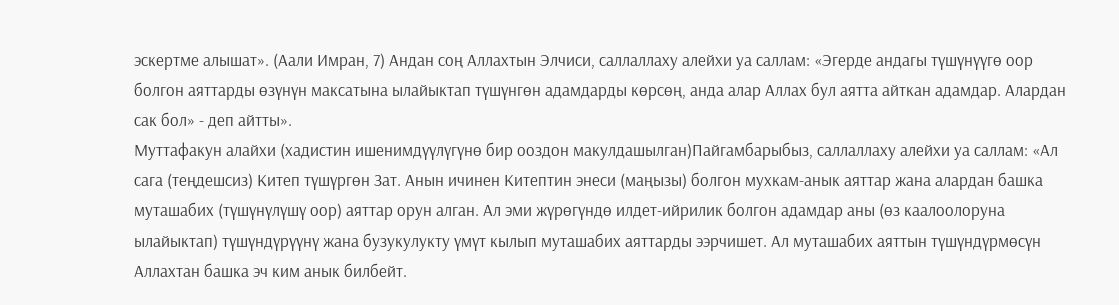эскертме алышат». (Аали Имран, 7) Андан соң Аллахтын Элчиси, саллаллаху алейхи уа саллам: «Эгерде андагы түшүнүүгө оор болгон аяттарды өзүнүн максатына ылайыктап түшүнгөн адамдарды көрсөң, анда алар Аллах бул аятта айткан адамдар. Алардан сак бол» - деп айтты».
Муттафакун алайхи (хадистин ишенимдүүлүгүнө бир ооздон макулдашылган)Пайгамбарыбыз, саллаллаху алейхи уа саллам: «Ал сага (теңдешсиз) Китеп түшүргөн Зат. Анын ичинен Китептин энеси (маңызы) болгон мухкам-анык аяттар жана алардан башка муташабих (түшүнүлүшү оор) аяттар орун алган. Ал эми жүрөгүндө илдет-ийрилик болгон адамдар аны (өз каалоолоруна ылайыктап) түшүндүрүүнү жана бузукулукту үмүт кылып муташабих аяттарды ээрчишет. Ал муташабих аяттын түшүндүрмөсүн Аллахтан башка эч ким анык билбейт.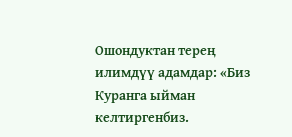Ошондуктан терең илимдүү адамдар: «Биз Куранга ыйман келтиргенбиз.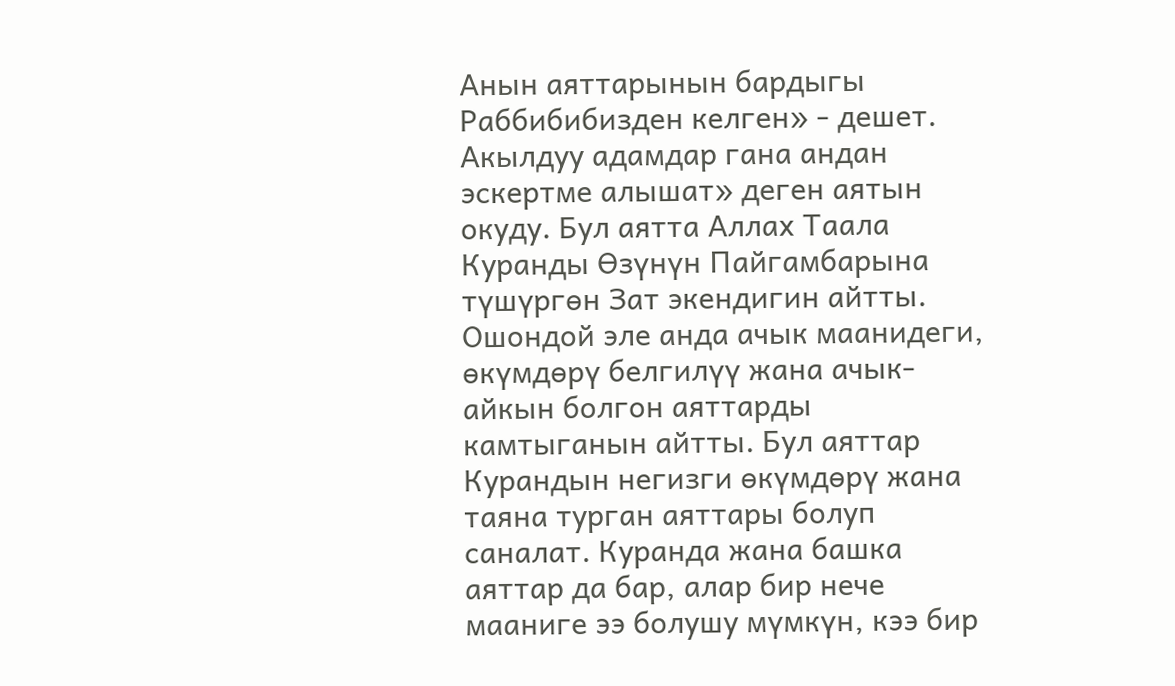Анын аяттарынын бардыгы Раббибибизден келген» - дешет. Акылдуу адамдар гана андан эскертме алышат» деген аятын окуду. Бул аятта Аллах Таала Куранды Өзүнүн Пайгамбарына түшүргөн Зат экендигин айтты. Ошондой эле анда ачык маанидеги, өкүмдөрү белгилүү жана ачык-айкын болгон аяттарды камтыганын айтты. Бул аяттар Курандын негизги өкүмдөрү жана таяна турган аяттары болуп саналат. Куранда жана башка аяттар да бар, алар бир нече мааниге ээ болушу мүмкүн, кээ бир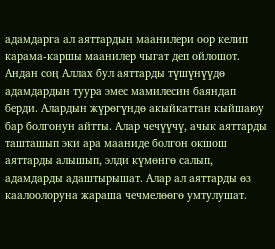адамдарга ал аяттардын маанилери оор келип карама-каршы маанилер чыгат деп ойлошот. Андан соң Аллах бул аяттарды түшүнүүдө адамдардын туура эмес мамилесин баяндап берди. Алардын жүрөгүндө акыйкаттан кыйшаюу бар болгонун айтты. Алар чечүүчү, ачык аяттарды ташташып эки ара мааниде болгон окшош аяттарды алышып, элди күмөнгө салып, адамдарды адаштырышат. Алар ал аяттарды өз каалоолоруна жараша чечмелөөгө умтулушат.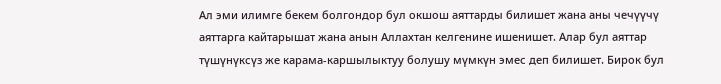Ал эми илимге бекем болгондор бул окшош аяттарды билишет жана аны чечүүчү аяттарга кайтарышат жана анын Аллахтан келгенине ишенишет. Алар бул аяттар түшүнүксүз же карама-каршылыктуу болушу мүмкүн эмес деп билишет. Бирок бул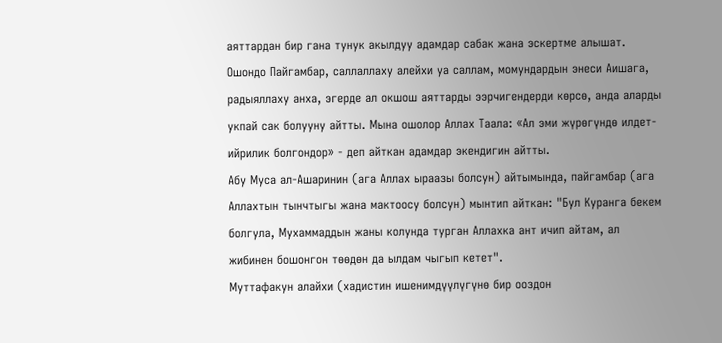аяттардан бир гана тунук акылдуу адамдар сабак жана эскертме алышат. Ошондо Пайгамбар, саллаллаху алейхи уа саллам, момундардын энеси Аишага, радыяллаху анха, эгерде ал окшош аяттарды ээрчигендерди көрсө, анда аларды укпай сак болууну айтты. Мына ошолор Аллах Таала: «Ал эми жүрөгүндө илдет-ийрилик болгондор» - деп айткан адамдар экендигин айтты.
Абу Муса ал-Ашаринин (ага Аллах ыраазы болсун) айтымында, пайгамбар (ага Аллахтын тынчтыгы жана мактоосу болсун) мынтип айткан: "Бул Куранга бекем болгула, Мухаммаддын жаны колунда турган Аллахка ант ичип айтам, ал жибинен бошонгон төөдөн да ылдам чыгып кетет".
Муттафакун алайхи (хадистин ишенимдүүлүгүнө бир ооздон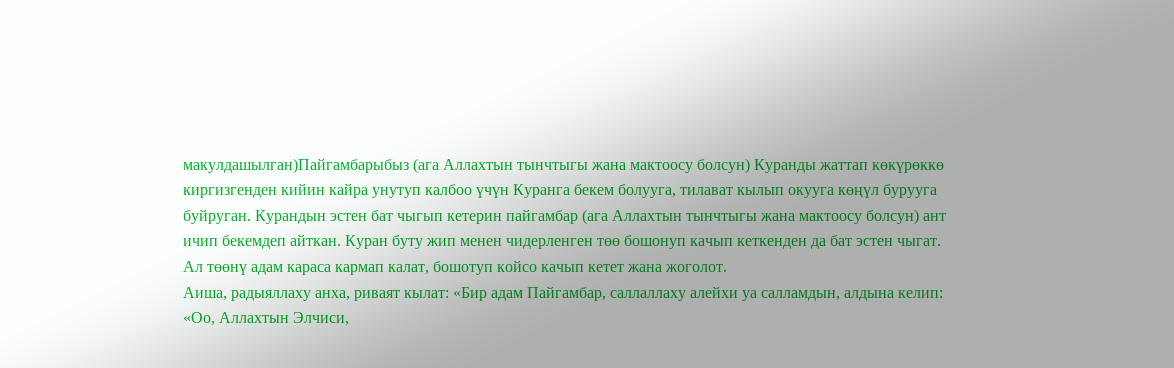макулдашылган)Пайгамбарыбыз (ага Аллахтын тынчтыгы жана мактоосу болсун) Куранды жаттап көкүрөккө киргизгенден кийин кайра унутуп калбоо үчүн Куранга бекем болууга, тилават кылып окууга көңүл бурууга буйруган. Курандын эстен бат чыгып кетерин пайгамбар (ага Аллахтын тынчтыгы жана мактоосу болсун) ант ичип бекемдеп айткан. Куран буту жип менен чидерленген төө бошонуп качып кеткенден да бат эстен чыгат. Ал төөнү адам караса кармап калат, бошотуп койсо качып кетет жана жоголот.
Аиша, радыяллаху анха, риваят кылат: «Бир адам Пайгамбар, саллаллаху алейхи уа салламдын, алдына келип: «Оо, Аллахтын Элчиси,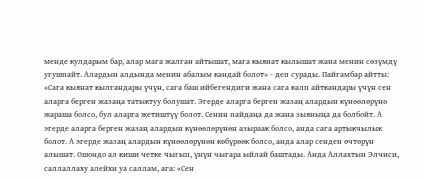менде кулдарым бар, алар мага жалган айтышат, мага кыянат кылышат жана менин сөзүмдү угушпайт. Алардын алдында менин абалым кандай болот» - деп сурады. Пайгамбар айтты: «Сага кыянат кылгандары үчүн, сага баш ийбегендиги жана сага калп айткандары үчүн сен аларга берген жазаңа татыктуу болушат. Эгерде аларга берген жазаң алардын күнөөлөрүнө жараша болсо, бул аларга жетиштүү болот. Сенин пайдаңа да жана зыяныңа да болбойт. А эгерде аларга берген жазаң алардын күнөөлөрүнөн азыраак болсо, анда сага артыкчылык болот. А эгерде жазаң алардын күнөөлөрүнөн көбүрөөк болсо, анда алар сенден өчтөрүн алышат. Ошондо ал киши четке чыгып, үнүн чыгара ыйлай баштады. Анда Аллахтын Элчиси, саллаллаху алейхи уа саллам, ага: «Сен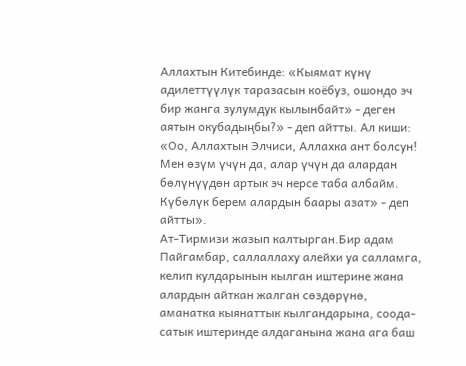Аллахтын Китебинде: «Кыямат күнү адилеттүүлүк таразасын коёбуз, ошондо эч бир жанга зулумдук кылынбайт» - деген аятын окубадыңбы?» - деп айтты. Ал киши: «Оо, Аллахтын Элчиси, Аллахка ант болсун! Мен өзүм үчүн да, алар үчүн да алардан бөлүнүүдөн артык эч нерсе таба албайм. Күбөлүк берем алардын баары азат» - деп айтты».
Ат-Тирмизи жазып калтырган.Бир адам Пайгамбар, саллаллаху алейхи уа салламга, келип кулдарынын кылган иштерине жана алардын айткан жалган сөздөрүнө, аманатка кыянаттык кылгандарына, соода-сатык иштеринде алдаганына жана ага баш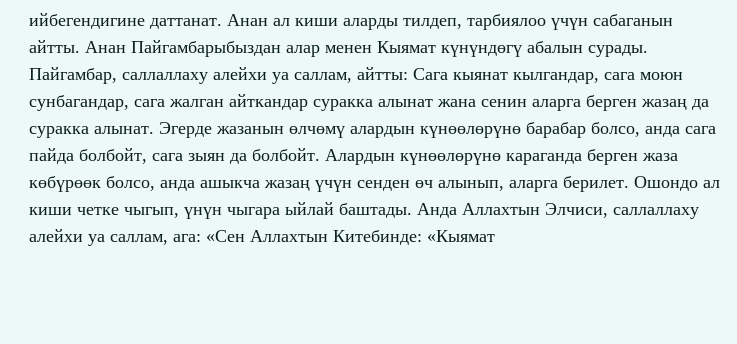ийбегендигине даттанат. Анан ал киши аларды тилдеп, тарбиялоо үчүн сабаганын айтты. Анан Пайгамбарыбыздан алар менен Кыямат күнүндөгү абалын сурады. Пайгамбар, саллаллаху алейхи уа саллам, айтты: Сага кыянат кылгандар, сага моюн сунбагандар, сага жалган айткандар суракка алынат жана сенин аларга берген жазаң да суракка алынат. Эгерде жазанын өлчөмү алардын күнөөлөрүнө барабар болсо, анда сага пайда болбойт, сага зыян да болбойт. Алардын күнөөлөрүнө караганда берген жаза көбүрөөк болсо, анда ашыкча жазаң үчүн сенден өч алынып, аларга берилет. Ошондо ал киши четке чыгып, үнүн чыгара ыйлай баштады. Анда Аллахтын Элчиси, саллаллаху алейхи уа саллам, ага: «Сен Аллахтын Китебинде: «Кыямат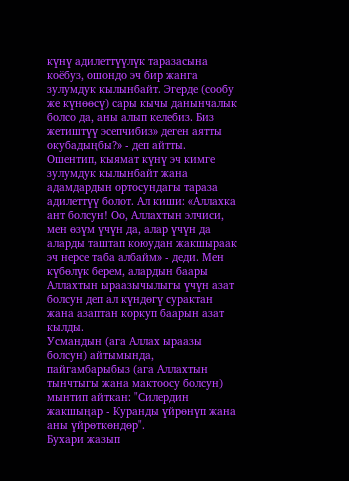күнү адилеттүүлүк таразасына коёбуз, ошондо эч бир жанга зулумдук кылынбайт. Эгерде (сообу же күнөөсү) сары кычы данынчалык болсо да, аны алып келебиз. Биз жетиштүү эсепчибиз» деген аятты окубадыңбы?» - деп айтты. Ошентип, кыямат күнү эч кимге зулумдук кылынбайт жана адамдардын ортосундагы тараза адилеттүү болот. Ал киши: «Аллахка ант болсун! Оо, Аллахтын элчиси, мен өзүм үчүн да, алар үчүн да аларды таштап коюудан жакшыраак эч нерсе таба албайм» - деди. Мен күбөлүк берем, алардын баары Аллахтын ыраазычылыгы үчүн азат болсун деп ал күндөгү сурактан жана азаптан коркуп баарын азат кылды.
Усмандын (ага Аллах ыраазы болсун) айтымында, пайгамбарыбыз (ага Аллахтын тынчтыгы жана мактоосу болсун) мынтип айткан: "Силердин жакшыңар - Куранды үйрөнүп жана аны үйрөткөндөр".
Бухари жазып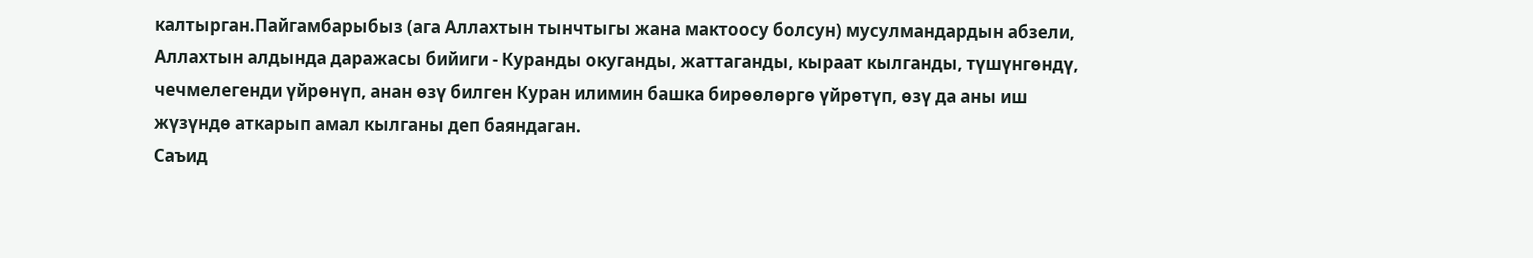калтырган.Пайгамбарыбыз (ага Аллахтын тынчтыгы жана мактоосу болсун) мусулмандардын абзели, Аллахтын алдында даражасы бийиги - Куранды окуганды, жаттаганды, кыраат кылганды, түшүнгөндү, чечмелегенди үйрөнүп, анан өзү билген Куран илимин башка бирөөлөргө үйрөтүп, өзү да аны иш жүзүндө аткарып амал кылганы деп баяндаган.
Саъид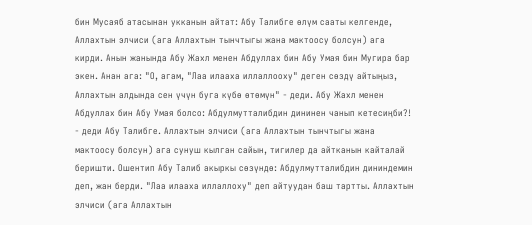бин Мусаяб атасынан укканын айтат: Абу Талибге өлүм сааты келгенде, Аллахтын элчиси (ага Аллахтын тынчтыгы жана мактоосу болсун) ага кирди. Анын жанында Абу Жахл менен Абдуллах бин Абу Умая бин Мугира бар экен. Анан ага: "О, агам, "Лаа илааха иллаллооху" деген сөздү айтыңыз, Аллахтын алдында сен үчүн буга күбө өтөмүн" - деди. Абу Жахл менен Абдуллах бин Абу Умая болсо: Абдулмутталибдин дининен чанып кетесиңби?! - деди Абу Талибге. Аллахтын элчиси (ага Аллахтын тынчтыгы жана мактоосу болсун) ага сунуш кылган сайын, тигилер да айтканын кайталай беришти. Ошентип Абу Талиб акыркы сөзүндө: Абдулмутталибдин дининдемин деп, жан берди. "Лаа илааха иллаллоху" деп айтуудан баш тартты. Аллахтын элчиси (ага Аллахтын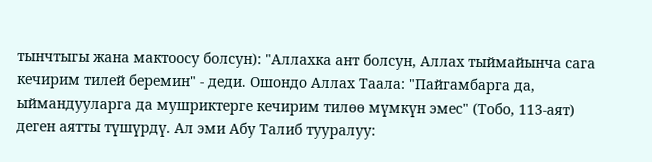тынчтыгы жана мактоосу болсун): "Аллахка ант болсун, Аллах тыймайынча сага кечирим тилей беремин" - деди. Ошондо Аллах Таала: "Пайгамбарга да, ыймандууларга да мушриктерге кечирим тилөө мүмкүн эмес" (Тобо, 113-аят) деген аятты түшүрдү. Ал эми Абу Талиб тууралуу: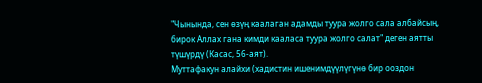"Чынында, сен өзүң каалаган адамды туура жолго сала албайсың, бирок Аллах гана кимди кааласа туура жолго салат" деген аятты түшүрдү (Касас, 56-аят).
Муттафакун алайхи (хадистин ишенимдүүлүгүнө бир ооздон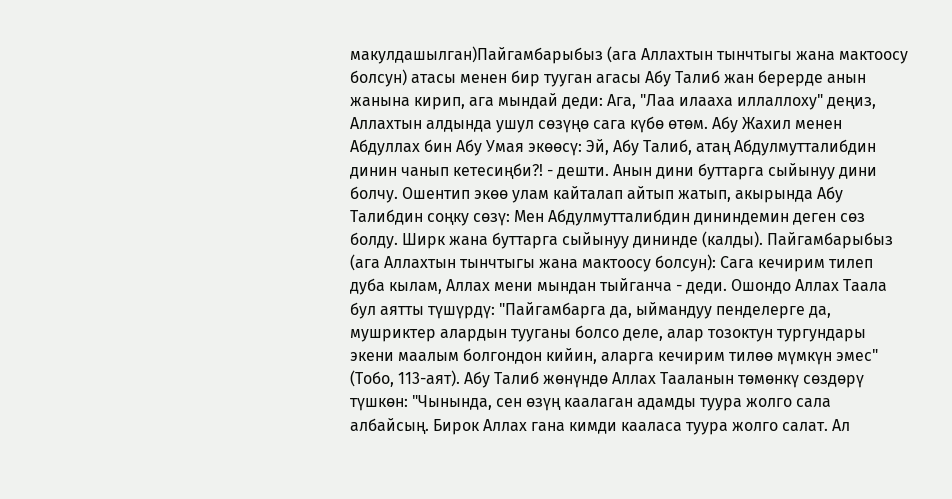макулдашылган)Пайгамбарыбыз (ага Аллахтын тынчтыгы жана мактоосу болсун) атасы менен бир тууган агасы Абу Талиб жан берерде анын жанына кирип, ага мындай деди: Ага, "Лаа илааха иллаллоху" деңиз, Аллахтын алдында ушул сөзүңө сага күбө өтөм. Абу Жахил менен Абдуллах бин Абу Умая экөөсү: Эй, Абу Талиб, атаң Абдулмутталибдин динин чанып кетесиңби?! - дешти. Анын дини буттарга сыйынуу дини болчу. Ошентип экөө улам кайталап айтып жатып, акырында Абу Талибдин соңку сөзү: Мен Абдулмутталибдин дининдемин деген сөз болду. Ширк жана буттарга сыйынуу дининде (калды). Пайгамбарыбыз (ага Аллахтын тынчтыгы жана мактоосу болсун): Сага кечирим тилеп дуба кылам, Аллах мени мындан тыйганча - деди. Ошондо Аллах Таала бул аятты түшүрдү: "Пайгамбарга да, ыймандуу пенделерге да, мушриктер алардын тууганы болсо деле, алар тозоктун тургундары экени маалым болгондон кийин, аларга кечирим тилөө мүмкүн эмес" (Тобо, 113-аят). Абу Талиб жөнүндө Аллах Тааланын төмөнкү сөздөрү түшкөн: "Чынында, сен өзүң каалаган адамды туура жолго сала албайсың. Бирок Аллах гана кимди кааласа туура жолго салат. Ал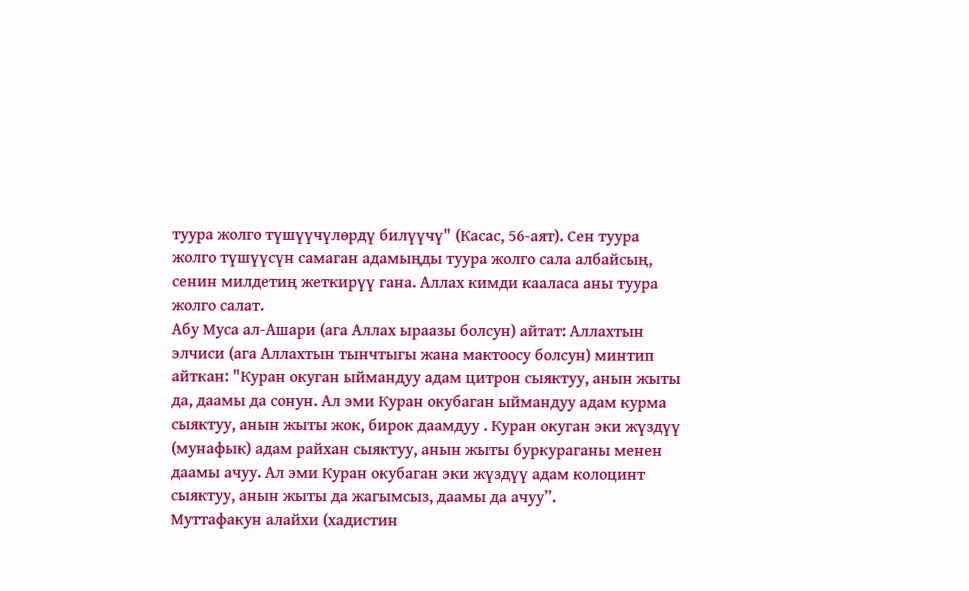туура жолго түшүүчүлөрдү билүүчү" (Касас, 56-аят). Сен туура жолго түшүүсүн самаган адамыңды туура жолго сала албайсың, сенин милдетиң жеткирүү гана. Аллах кимди кааласа аны туура жолго салат.
Абу Муса ал-Ашари (ага Аллах ыраазы болсун) айтат: Аллахтын элчиси (ага Аллахтын тынчтыгы жана мактоосу болсун) минтип айткан: "Куран окуган ыймандуу адам цитрон сыяктуу, анын жыты да, даамы да сонун. Ал эми Куран окубаган ыймандуу адам курма сыяктуу, анын жыты жок, бирок даамдуу . Куран окуган эки жүздүү (мунафык) адам райхан сыяктуу, анын жыты буркураганы менен даамы ачуу. Ал эми Куран окубаган эки жүздүү адам колоцинт сыяктуу, анын жыты да жагымсыз, даамы да ачуу”.
Муттафакун алайхи (хадистин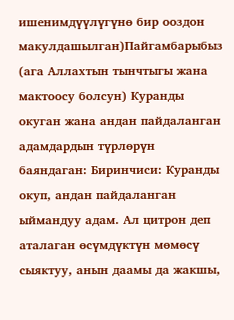ишенимдүүлүгүнө бир ооздон макулдашылган)Пайгамбарыбыз (ага Аллахтын тынчтыгы жана мактоосу болсун) Куранды окуган жана андан пайдаланган адамдардын түрлөрүн баяндаган: Биринчиси: Куранды окуп, андан пайдаланган ыймандуу адам. Ал цитрон деп аталаган өсүмдүктүн мөмөсү сыяктуу, анын даамы да жакшы,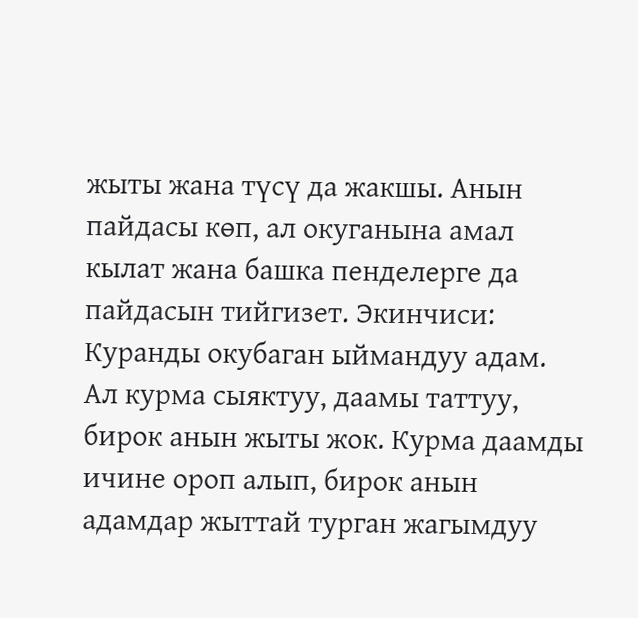жыты жана түсү да жакшы. Анын пайдасы көп, ал окуганына амал кылат жана башка пенделерге да пайдасын тийгизет. Экинчиси: Куранды окубаган ыймандуу адам. Ал курма сыяктуу, даамы таттуу, бирок анын жыты жок. Курма даамды ичине ороп алып, бирок анын адамдар жыттай турган жагымдуу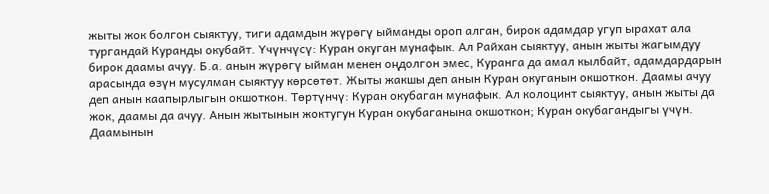жыты жок болгон сыяктуу, тиги адамдын жүрөгү ыйманды ороп алган, бирок адамдар угуп ырахат ала тургандай Куранды окубайт. Үчүнчүсү: Куран окуган мунафык. Ал Райхан сыяктуу, анын жыты жагымдуу бирок даамы ачуу. Б.а. анын жүрөгү ыйман менен оңдолгон эмес, Куранга да амал кылбайт, адамдардарын арасында өзүн мусулман сыяктуу көрсөтөт. Жыты жакшы деп анын Куран окуганын окшоткон. Даамы ачуу деп анын каапырлыгын окшоткон. Төртүнчү: Куран окубаган мунафык. Ал колоцинт сыяктуу, анын жыты да жок, даамы да ачуу. Анын жытынын жоктугун Куран окубаганына окшоткон; Куран окубагандыгы үчүн. Даамынын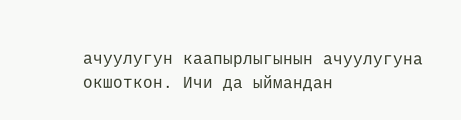ачуулугун каапырлыгынын ачуулугуна окшоткон. Ичи да ыймандан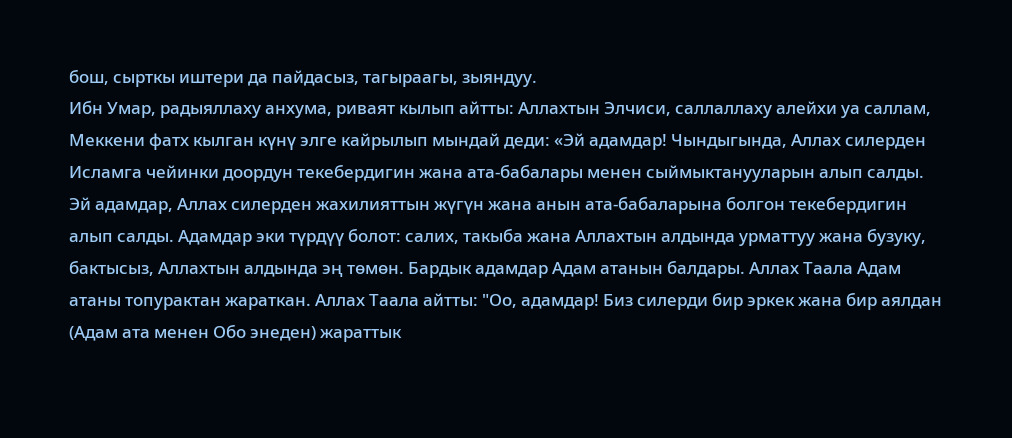бош, сырткы иштери да пайдасыз, тагыраагы, зыяндуу.
Ибн Умар, радыяллаху анхума, риваят кылып айтты: Аллахтын Элчиси, саллаллаху алейхи уа саллам, Меккени фатх кылган күнү элге кайрылып мындай деди: «Эй адамдар! Чындыгында, Аллах силерден Исламга чейинки доордун текебердигин жана ата-бабалары менен сыймыктанууларын алып салды. Эй адамдар, Аллах силерден жахилияттын жүгүн жана анын ата-бабаларына болгон текебердигин алып салды. Адамдар эки түрдүү болот: салих, такыба жана Аллахтын алдында урматтуу жана бузуку, бактысыз, Аллахтын алдында эң төмөн. Бардык адамдар Адам атанын балдары. Аллах Таала Адам атаны топурактан жараткан. Аллах Таала айтты: "Оо, адамдар! Биз силерди бир эркек жана бир аялдан (Адам ата менен Обо энеден) жараттык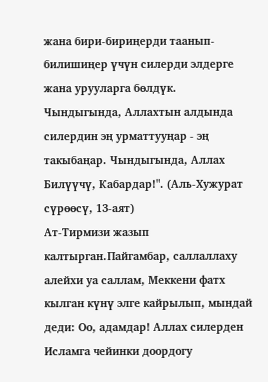жана бири-бириңерди таанып-билишиңер үчүн силерди элдерге жана урууларга бөлдүк. Чындыгында, Аллахтын алдында силердин эң урматтууңар - эң такыбаңар. Чындыгында, Аллах Билүүчү, Кабардар!". (Аль-Хужурат сүрөөсү, 13-аят)
Ат-Тирмизи жазып калтырган.Пайгамбар, саллаллаху алейхи уа саллам, Меккени фатх кылган күнү элге кайрылып, мындай деди: Оо, адамдар! Аллах силерден Исламга чейинки доордогу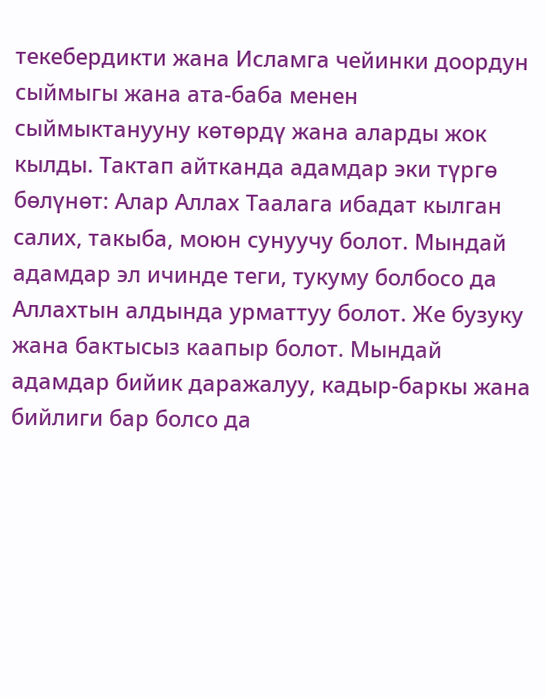текебердикти жана Исламга чейинки доордун сыймыгы жана ата-баба менен сыймыктанууну көтөрдү жана аларды жок кылды. Тактап айтканда адамдар эки түргө бөлүнөт: Алар Аллах Таалага ибадат кылган салих, такыба, моюн сунуучу болот. Мындай адамдар эл ичинде теги, тукуму болбосо да Аллахтын алдында урматтуу болот. Же бузуку жана бактысыз каапыр болот. Мындай адамдар бийик даражалуу, кадыр-баркы жана бийлиги бар болсо да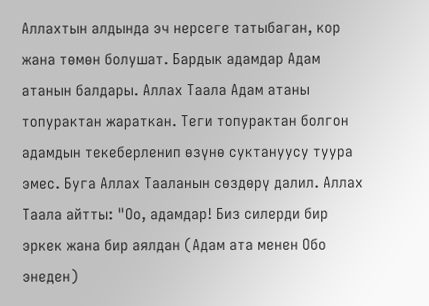Аллахтын алдында эч нерсеге татыбаган, кор жана төмөн болушат. Бардык адамдар Адам атанын балдары. Аллах Таала Адам атаны топурактан жараткан. Теги топурактан болгон адамдын текеберленип өзүнө суктануусу туура эмес. Буга Аллах Тааланын сөздөрү далил. Аллах Таала айтты: "Оо, адамдар! Биз силерди бир эркек жана бир аялдан (Адам ата менен Обо энеден)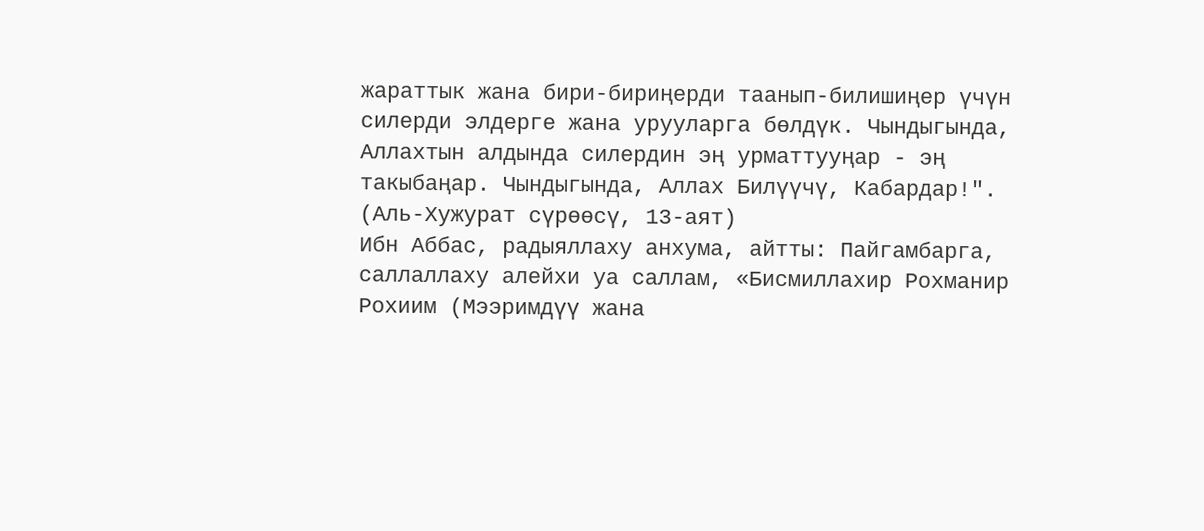жараттык жана бири-бириңерди таанып-билишиңер үчүн силерди элдерге жана урууларга бөлдүк. Чындыгында, Аллахтын алдында силердин эң урматтууңар - эң такыбаңар. Чындыгында, Аллах Билүүчү, Кабардар!". (Аль-Хужурат сүрөөсү, 13-аят)
Ибн Аббас, радыяллаху анхума, айтты: Пайгамбарга, саллаллаху алейхи уа саллам, «Бисмиллахир Рохманир Рохиим (Мээримдүү жана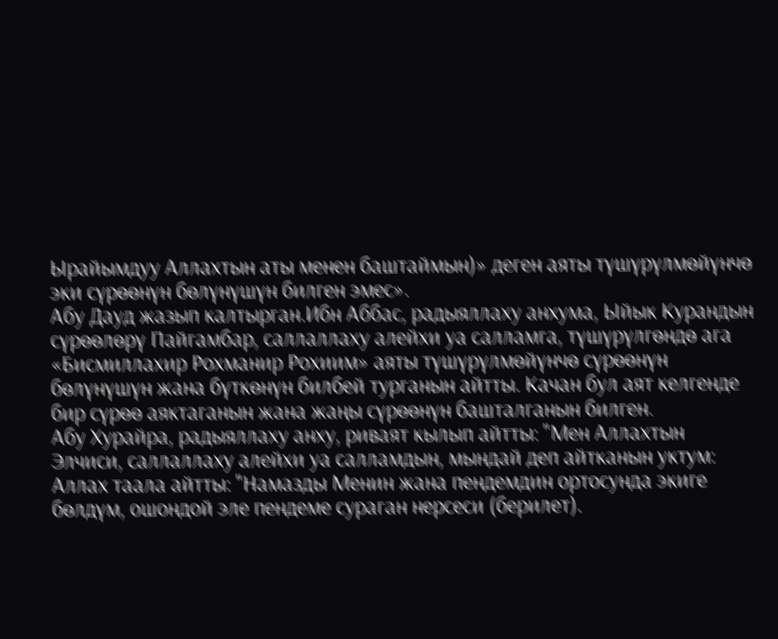Ырайымдуу Аллахтын аты менен баштаймын)» деген аяты түшүрүлмөйүнчө эки сүрөөнүн бөлүнүшүн билген эмес».
Абу Дауд жазып калтырган.Ибн Аббас, радыяллаху анхума, Ыйык Курандын сүрөөлөрү Пайгамбар, саллаллаху алейхи уа салламга, түшүрүлгөндө ага «Бисмиллахир Рохманир Рохиим» аяты түшүрүлмөйүнчө сүрөөнүн бөлүнүшүн жана бүткөнүн билбей турганын айтты. Качан бул аят келгенде бир сүрөө аяктаганын жана жаңы сүрөөнүн башталганын билген.
Абу Хурайра, радыяллаху анху, риваят кылып айтты: "Мен Аллахтын Элчиси, саллаллаху алейхи уа салламдын, мындай деп айтканын уктум: Аллах таала айтты: "Намазды Менин жана пендемдин ортосунда экиге бөлдүм, ошондой эле пендеме сураган нерсеси (берилет).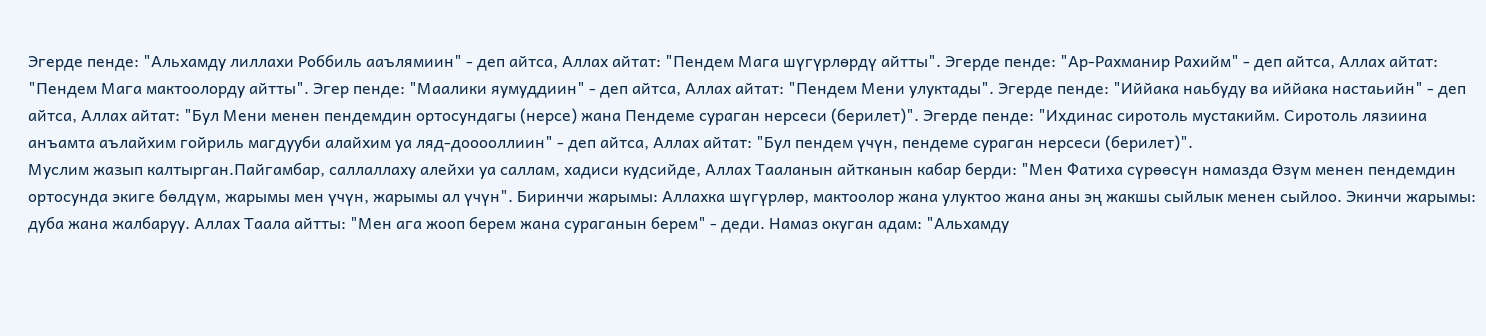Эгерде пенде: "Альхамду лиллахи Роббиль ааълямиин" - деп айтса, Аллах айтат: "Пендем Мага шүгүрлөрдү айтты". Эгерде пенде: "Ар-Рахманир Рахийм" - деп айтса, Аллах айтат: "Пендем Мага мактоолорду айтты". Эгер пенде: "Маалики яумуддиин" - деп айтса, Аллах айтат: "Пендем Мени улуктады". Эгерде пенде: "Иййака наьбуду ва иййака настаьийн" - деп айтса, Аллах айтат: "Бул Мени менен пендемдин ортосундагы (нерсе) жана Пендеме сураган нерсеси (берилет)". Эгерде пенде: "Ихдинас сиротоль мустакийм. Сиротоль лязиина анъамта аълайхим гойриль магдууби алайхим уа ляд-дооооллиин" - деп айтса, Аллах айтат: "Бул пендем үчүн, пендеме сураган нерсеси (берилет)".
Муслим жазып калтырган.Пайгамбар, саллаллаху алейхи уа саллам, хадиси кудсийде, Аллах Тааланын айтканын кабар берди: "Мен Фатиха сүрөөсүн намазда Өзүм менен пендемдин ортосунда экиге бөлдүм, жарымы мен үчүн, жарымы ал үчүн". Биринчи жарымы: Аллахка шүгүрлөр, мактоолор жана улуктоо жана аны эң жакшы сыйлык менен сыйлоо. Экинчи жарымы: дуба жана жалбаруу. Аллах Таала айтты: "Мен ага жооп берем жана сураганын берем" - деди. Намаз окуган адам: "Альхамду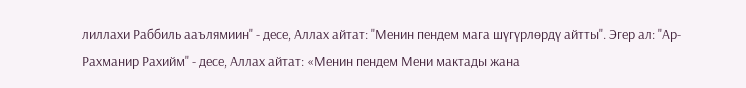лиллахи Раббиль ааълямиин" - десе, Аллах айтат: "Менин пендем мага шүгүрлөрдү айтты". Эгер ал: "Ар-Рахманир Рахийм" - десе, Аллах айтат: «Менин пендем Мени мактады жана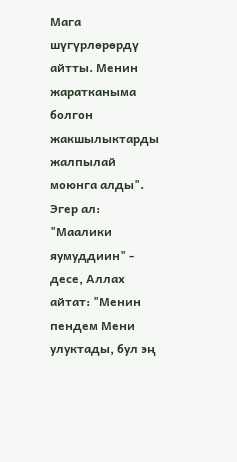Мага шүгүрлөрөрдү айтты. Менин жаратканыма болгон жакшылыктарды жалпылай моюнга алды". Эгер ал: "Маалики яумуддиин" - десе, Аллах айтат: "Менин пендем Мени улуктады, бул эң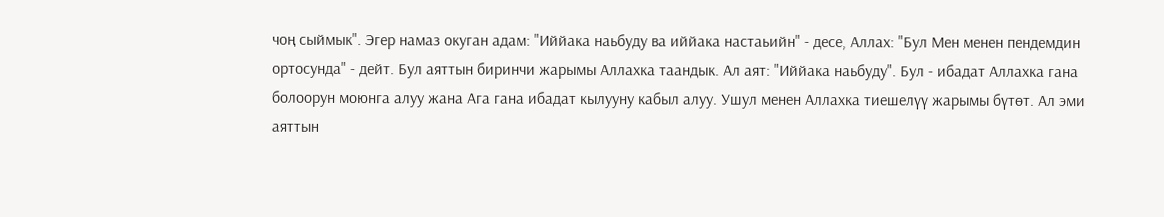чоң сыймык". Эгер намаз окуган адам: "Иййака наьбуду ва иййака настаьийн" - десе, Аллах: "Бул Мен менен пендемдин ортосунда" - дейт. Бул аяттын биринчи жарымы Аллахка таандык. Ал аят: "Иййака наьбуду". Бул - ибадат Аллахка гана болоорун моюнга алуу жана Ага гана ибадат кылууну кабыл алуу. Ушул менен Аллахка тиешелүү жарымы бүтөт. Ал эми аяттын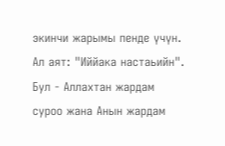экинчи жарымы пенде үчүн. Ал аят: "Иййака настаьийн". Бул - Аллахтан жардам суроо жана Анын жардам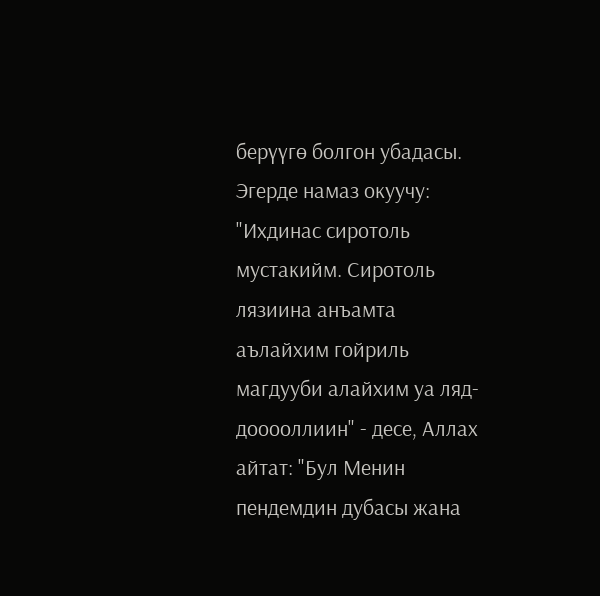берүүгө болгон убадасы. Эгерде намаз окуучу: "Ихдинас сиротоль мустакийм. Сиротоль лязиина анъамта аълайхим гойриль магдууби алайхим уа ляд-дооооллиин" - десе, Аллах айтат: "Бул Менин пендемдин дубасы жана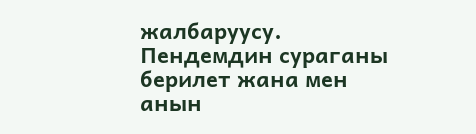жалбаруусу. Пендемдин сураганы берилет жана мен анын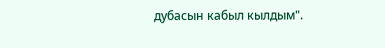дубасын кабыл кылдым".